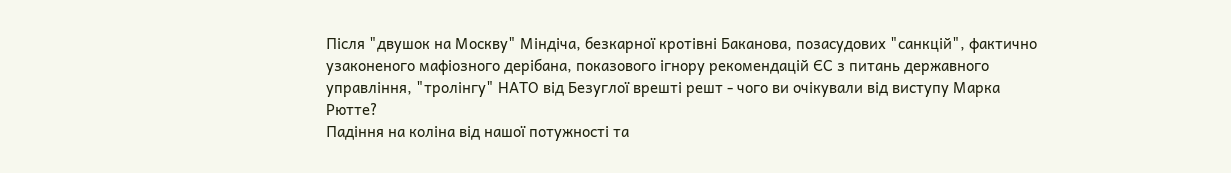Після "двушок на Москву" Міндіча, безкарної кротівні Баканова, позасудових "санкцій", фактично узаконеного мафіозного дерібана, показового ігнору рекомендацій ЄС з питань державного управління, "тролінгу" НАТО від Безуглої врешті решт - чого ви очікували від виступу Марка Рютте?
Падіння на коліна від нашої потужності та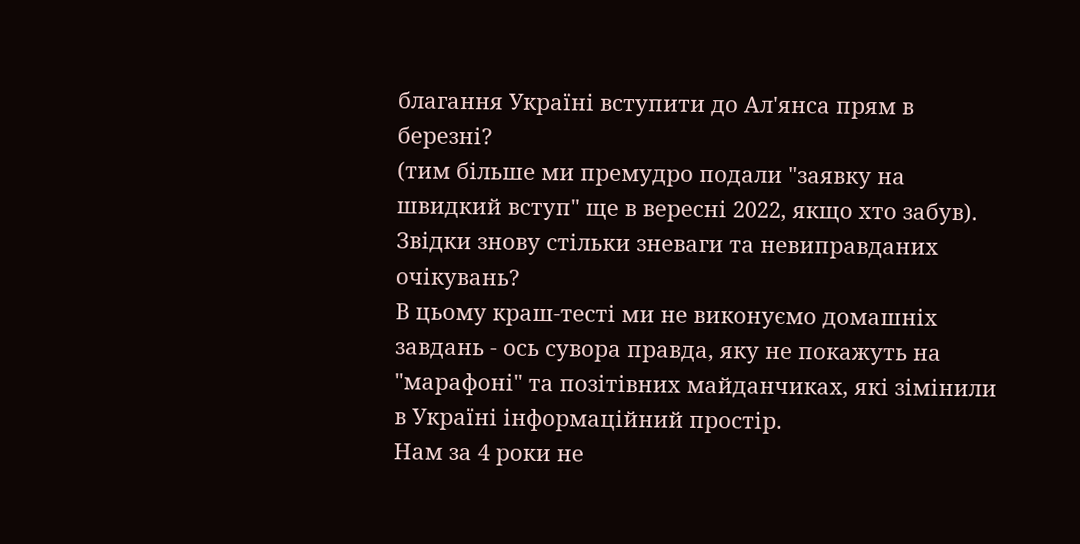благання Україні вступити до Ал'янса прям в березні?
(тим більше ми премудро подали "заявку на швидкий вступ" ще в вересні 2022, якщо хто забув).
Звідки знову стільки зневаги та невиправданих очікувань?
В цьому краш-тесті ми не виконуємо домашніх завдань - ось сувора правда, яку не покажуть на "марафоні" та позітівних майданчиках, які зімінили в Україні інформаційний простір.
Нам за 4 роки не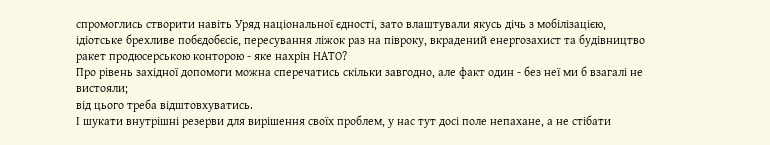спромоглись створити навіть Уряд національної єдності, зато влаштували якусь дічь з мобілізацією, ідіотське брехливе побєдобєсіє, пересування ліжок раз на півроку, вкрадений енергозахист та будівництво ракет продюсерською конторою - яке нахрін НАТО?
Про рівень західної допомоги можна сперечатись скільки завгодно, але факт один - без неї ми б взагалі не вистояли;
від цього треба відштовхуватись.
І шукати внутрішні резерви для вирішення своїх проблем, у нас тут досі поле непахане, а не стібати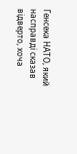Генсека НАТО, який насправді сказав відверто, хоча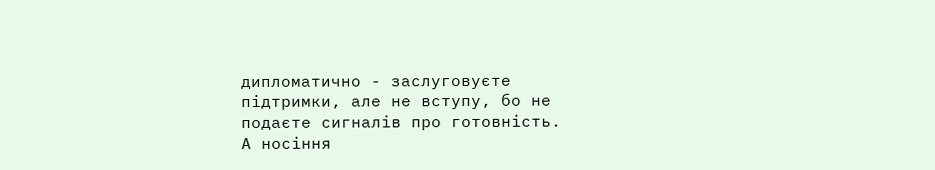дипломатично - заслуговуєте підтримки, але не вступу, бо не подаєте сигналів про готовність.
А носіння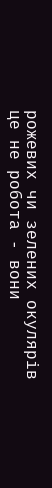рожевих чи зелених окулярів це не робота - вони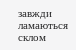завжди ламаються склом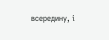всередину, і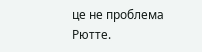це не проблема Рютте.